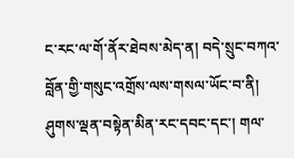ང་རང་ལ་གོ་ནོར་ཐེབས་མེད་ན། བདེ་སྲུང་བཀའ་བློན་གྱི་གསུང་འགྲོས་ལས་གསལ་ཡོང་བ་ནི། ཤུགས་ལྡན་བསྟེན་མིན་རང་དབང་དང་། གལ་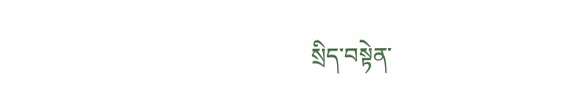སྲིད་བསྟེན་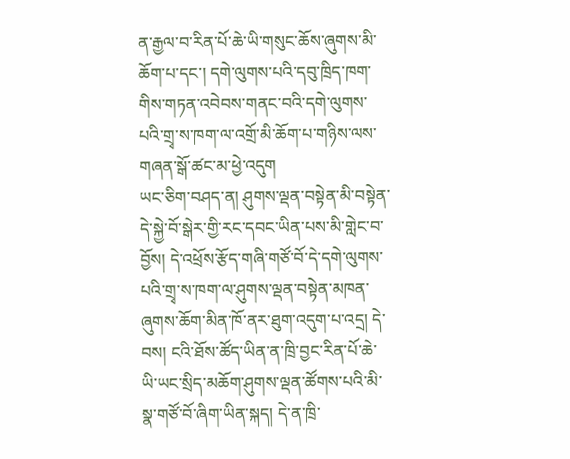ན་རྒྱལ་བ་རིན་པོ་ཆེ་ཡི་གསུང་ཆོས་ཞུགས་མི་ཆོག་པ་དང་། དགེ་ལུགས་པའི་དབུ་ཁྲིད་ཁག་གིས་གཏན་འབེབས་གནང་བའི་དགེ་ལུགས་པའི་གྲྭ་ས་ཁག་ལ་འགྲོ་མི་ཆོག་པ་གཉིས་ལས་གཞན་སྒོ་ཚང་མ་ཕྱེ་འདུག
ཡང་ཅིག་བཤད་ན། ཤུགས་ལྡན་བསྟེན་མི་བསྟེན་དེ་སྐྱེ་བོ་སྒེར་གྱི་རང་དབང་ཡིན་པས་མི་གླེང་བ་བྱོས། དེ་འཕྲོས་རྩོད་གཞི་གཙོ་བོ་དེ་དགེ་ལུགས་པའི་གྲྭ་ས་ཁག་ལ་ཤུགས་ལྡན་བསྟེན་མཁན་ཞུགས་ཆོག་མིན་ཁོ་ནར་ཐུག་འདུག་པ་འདྲ། དེ་བས། ངའི་ཐོས་ཚོད་ཡིན་ན་ཁྲི་བྱང་རིན་པོ་ཆེ་ཡི་ཡང་སྲིད་མཆོག་ཤུགས་ལྡན་ཚོགས་པའི་མི་སྣ་གཙོ་བོ་ཞིག་ཡིན་སྐད། དེ་ན་ཁྲི་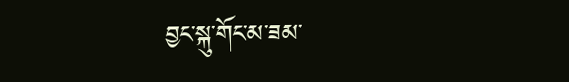བྱང་སྐུ་གོང་མ་ཟམ་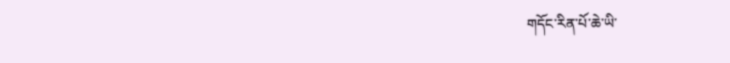གདོང་རིན་པོ་ཆེ་ཡི་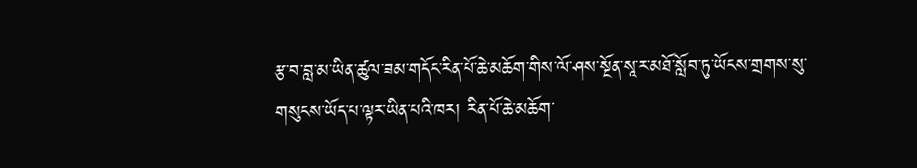རྩ་བ་བླ་མ་ཡིན་ཚུལ་ཟམ་གདོང་རིན་པོ་ཆེ་མཆོག་གིས་ལོ་ཤས་སྔོན་སཱ་ར་མཐོ་སློབ་ཏུ་ཡོངས་གྲགས་སུ་གསུངས་ཡོད་པ་ལྟར་ཡིན་པའི་ཁར། རིན་པོ་ཆེ་མཆོག་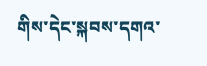གིས་དེང་སྐབས་དགའ་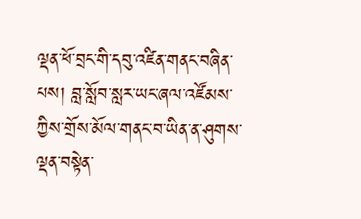ལྡན་ཕོ་བྲང་གི་དབུ་འཛིན་གནང་བཞིན་པས། བླ་སློབ་སླར་ཡང་ཞལ་འཛོམས་ཀྱིས་གྲོས་མོལ་གནང་བ་ཡིན་ན་ཤུགས་ལྡན་བསྟེན་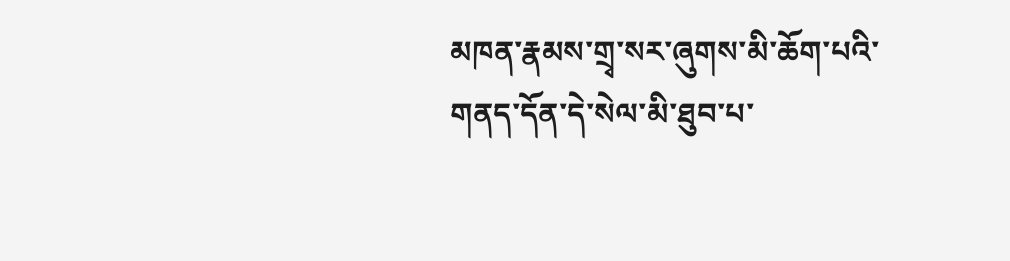མཁན་རྣམས་གྲྭ་སར་ཞུགས་མི་ཆོག་པའི་གནད་དོན་དེ་སེལ་མི་ཐུབ་པ་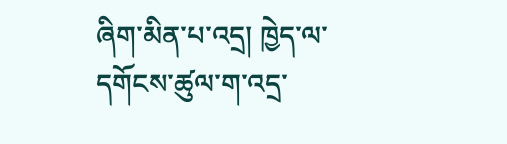ཞིག་མིན་པ་འདྲ། ཁྱེད་ལ་དགོངས་ཚུལ་ག་འདྲ་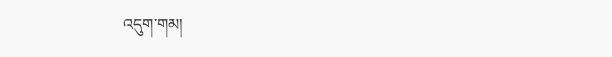འདུག་གམ།